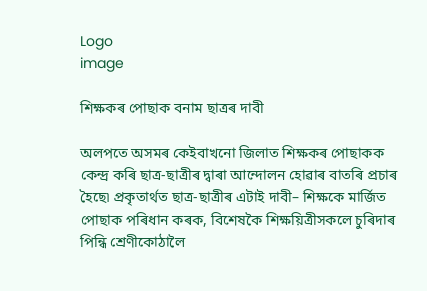Logo
image

শিক্ষকৰ পোছাক বনাম ছাত্ৰৰ দাবী

অলপতে অসমৰ কেইবাখনো জিলাত শিক্ষকৰ পোছাকক কেন্দ্ৰ কৰি ছাত্ৰ-ছাত্ৰীৰ দ্বাৰা আন্দোলন হোৱাৰ বাতৰি প্ৰচাৰ হৈছে৷ প্ৰকৃতাৰ্থত ছাত্ৰ-ছাত্ৰীৰ এটাই দাবী– শিক্ষকে মাৰ্জিত পোছাক পৰিধান কৰক, বিশেষকৈ শিক্ষয়িত্ৰীসকলে চুৰিদাৰ পিন্ধি শ্ৰেণীকোঠালৈ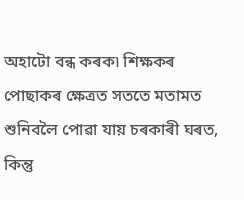অহাটো বন্ধ কৰক৷ শিক্ষকৰ পোছাকৰ ক্ষেত্ৰত সততে মতামত শুনিবলৈ পোৱা যায় চৰকাৰী ঘৰত, কিন্তু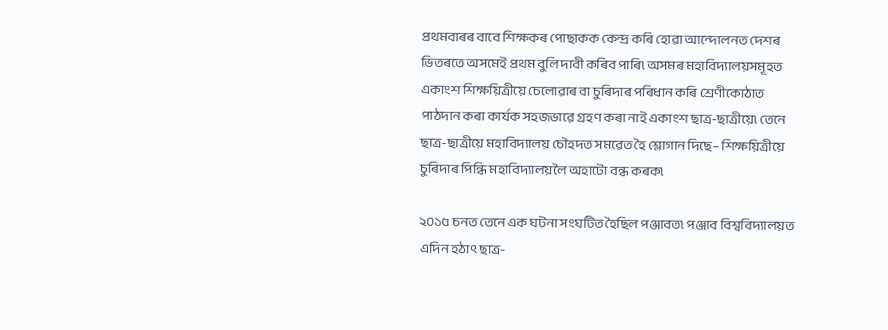প্ৰথমবাৰৰ বাবে শিক্ষকৰ পোছাকক কেন্দ্ৰ কৰি হোৱা আন্দোলনত দেশৰ ভিতৰতে অসমেই প্ৰথম বুলি দাবী কৰিব পাৰি৷ অসমৰ মহাবিদ্যালয়সমূহত একাংশ শিক্ষয়িত্ৰীয়ে চেলোৱাৰ বা চুৰিদাৰ পৰিধান কৰি শ্ৰেণীকোঠাত পাঠদান কৰা কাৰ্যক সহজভাৱে গ্ৰহণ কৰা নাই একাংশ ছাত্ৰ-ছাত্ৰীয়ে৷ তেনে ছাত্ৰ-ছাত্ৰীয়ে মহাবিদ্যালয় চৌহদত সমৱেত হৈ শ্লোগান দিছে– শিক্ষয়িত্ৰীয়ে চুৰিদাৰ পিন্ধি মহাবিদ্যালয়লৈ অহাটো বন্ধ কৰক৷

২০১৫ চনত তেনে এক ঘটনা সংঘটিত হৈছিল পঞ্জাবত৷ পঞ্জাব বিশ্ববিদ্যালয়ত এদিন হঠাৎ ছাত্ৰ-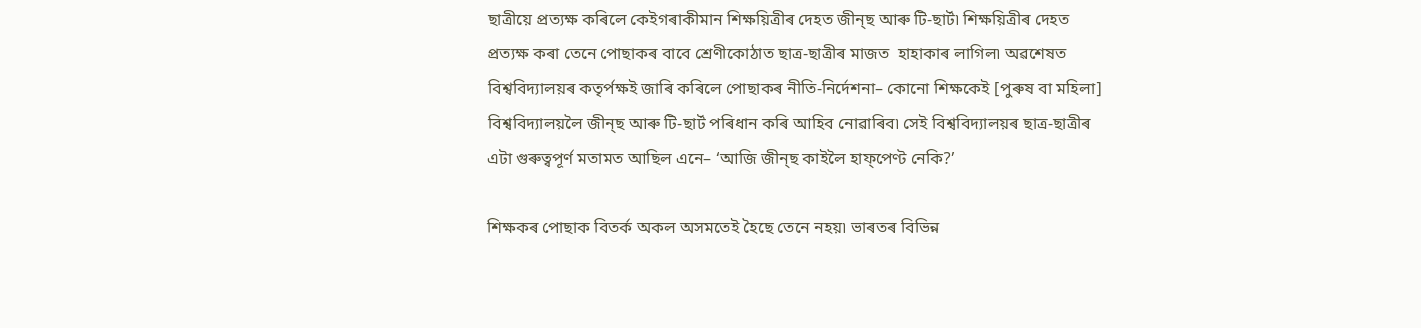ছাত্ৰীয়ে প্ৰত্যক্ষ কৰিলে কেইগৰাকীমান শিক্ষয়িত্ৰীৰ দেহত জীন্‌ছ আৰু টি-ছাৰ্ট৷ শিক্ষয়িত্ৰীৰ দেহত প্ৰত্যক্ষ কৰা তেনে পোছাকৰ বাবে শ্ৰেণীকোঠাত ছাত্ৰ-ছাত্ৰীৰ মাজত  হাহাকাৰ লাগিল৷ অৱশেষত বিশ্ববিদ্যালয়ৰ কতৃৰ্পক্ষই জাৰি কৰিলে পোছাকৰ নীতি-নিৰ্দেশনা– কোনো শিক্ষকেই [পুৰুষ বা মহিলা] বিশ্ববিদ্যালয়লৈ জীন্‌ছ আৰু টি-ছাৰ্ট পৰিধান কৰি আহিব নোৱাৰিব৷ সেই বিশ্ববিদ্যালয়ৰ ছাত্ৰ-ছাত্ৰীৰ এটা গুৰুত্বপূৰ্ণ মতামত আছিল এনে– ‘আজি জীন্‌ছ কাইলৈ হাফ্‌পেণ্ট নেকি?’

শিক্ষকৰ পোছাক বিতৰ্ক অকল অসমতেই হৈছে তেনে নহয়৷ ভাৰতৰ বিভিন্ন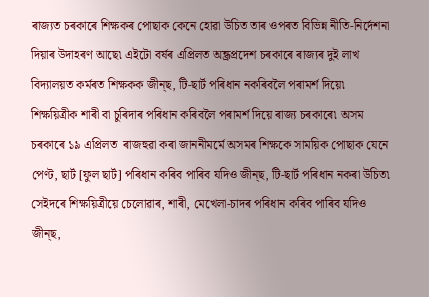ৰাজ্যত চৰকাৰে শিক্ষকৰ পোছাক কেনে হোৱা উচিত তাৰ ওপৰত বিভিন্ন নীতি-নিৰ্দেশনা দিয়াৰ উদাহৰণ আছে৷ এইটো বৰ্ষৰ এপ্ৰিলত অন্ধ্ৰপ্ৰদেশ চৰকাৰে ৰাজ্যৰ দুই লাখ বিদ্যালয়ত কৰ্মৰত শিক্ষকক জীন্‌ছ, টি-ছাৰ্ট পৰিধান নকৰিবলৈ পৰামৰ্শ দিয়ে৷ শিক্ষয়িত্ৰীক শাৰী বা চুৰিদাৰ পৰিধান কৰিবলৈ পৰামৰ্শ দিয়ে ৰাজ্য চৰকাৰে৷ অসম চৰকাৰে ১৯ এপ্ৰিলত  ৰাজহুৱা কৰা জাননীমৰ্মে অসমৰ শিক্ষকে সাময়িক পোছাক যেনে পেণ্ট, ছাৰ্ট [ফুল ছাৰ্ট] পৰিধান কৰিব পাৰিব যদিও জীন্‌ছ, টি-ছাৰ্ট পৰিধান নকৰা উচিত৷ সেইদৰে শিক্ষয়িত্ৰীয়ে চেলোৱাৰ, শাৰী, মেখেলা-চাদৰ পৰিধান কৰিব পাৰিব যদিও জীন্‌ছ,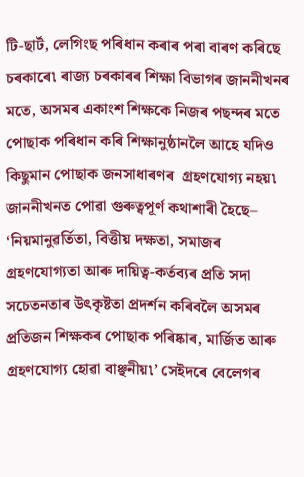টি-ছাৰ্ট, লেগিংছ পৰিধান কৰাৰ পৰা বাৰণ কৰিছে চৰকাৰে৷ ৰাজ্য চৰকাৰৰ শিক্ষা বিভাগৰ জাননীখনৰ মতে, অসমৰ একাংশ শিক্ষকে নিজৰ পছন্দৰ মতে পোছাক পৰিধান কৰি শিক্ষানুষ্ঠানলৈ আহে যদিও কিছুমান পোছাক জনসাধাৰণৰ  গ্ৰহণযোগ্য নহয়৷ জাননীখনত পোৱা গুৰুত্বপূৰ্ণ কথাশাৰী হৈছে– ‘নিয়মানুৱৰ্তিতা, বিত্তীয় দক্ষতা, সমাজৰ গ্ৰহণযোগ্যতা আৰু দায়িত্ব-কৰ্তব্যৰ প্ৰতি সদা সচেতনতাৰ উৎকৃষ্টতা প্ৰদৰ্শন কৰিবলৈ অসমৰ প্ৰতিজন শিক্ষকৰ পোছাক পৰিষ্কাৰ, মাৰ্জিত আৰু গ্ৰহণযোগ্য হোৱা বাঞ্ছনীয়৷’ সেইদৰে বেলেগৰ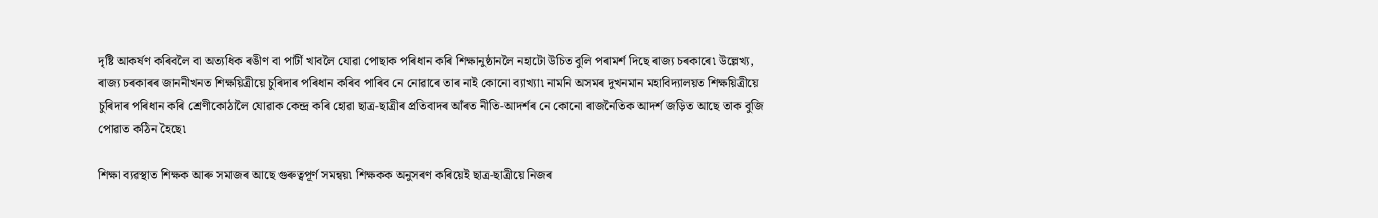দৃষ্টি আকৰ্ষণ কৰিবলৈ বা অত্যধিক ৰঙীণ বা পাৰ্টী খাবলৈ যোৱা পোছাক পৰিধান কৰি শিক্ষানুষ্ঠানলৈ নহাটো উচিত বুলি পৰামৰ্শ দিছে ৰাজ্য চৰকাৰে৷ উল্লেখ্য, ৰাজ্য চৰকাৰৰ জাননীখনত শিক্ষয়িত্ৰীয়ে চুৰিদাৰ পৰিধান কৰিব পাৰিব নে নোৱাৰে তাৰ নাই কোনো ব্যাখ্যা৷ নামনি অসমৰ দুখনমান মহাবিদ্যালয়ত শিক্ষয়িত্ৰীয়ে চুৰিদাৰ পৰিধান কৰি শ্ৰেণীকোঠালৈ যোৱাক কেন্দ্ৰ কৰি হোৱা ছাত্ৰ-ছাত্ৰীৰ প্ৰতিবাদৰ আঁৰত নীতি-আদৰ্শৰ নে কোনো ৰাজনৈতিক আদৰ্শ জড়িত আছে তাক বুজি পোৱাত কঠিন হৈছে৷

শিক্ষা ব্যৱস্থাত শিক্ষক আৰু সমাজৰ আছে গুৰুত্বপূৰ্ণ সমন্বয়৷ শিক্ষকক অনুসৰণ কৰিয়েই ছাত্ৰ-ছাত্ৰীয়ে নিজৰ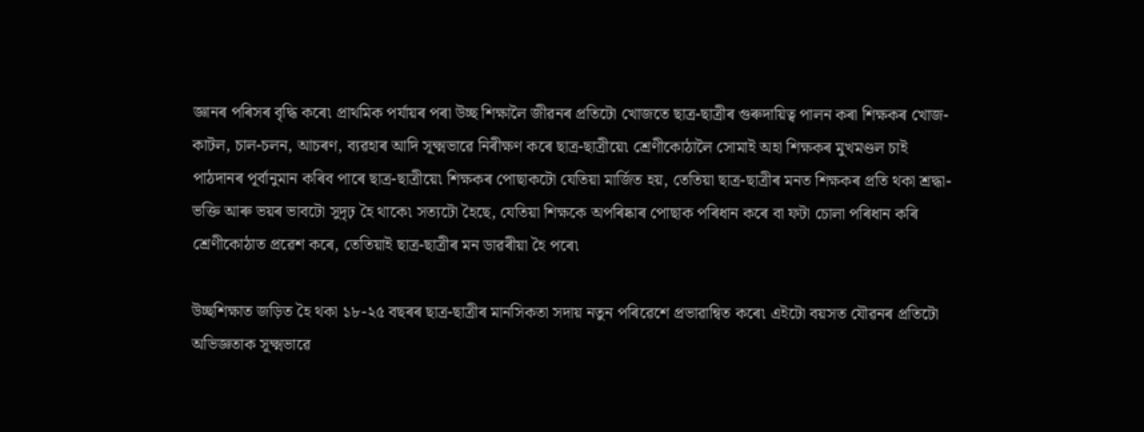জ্ঞানৰ পৰিসৰ বৃদ্ধি কৰে৷ প্ৰাথমিক পৰ্যায়ৰ পৰা উচ্ছ শিক্ষালৈ জীৱনৰ প্ৰতিটো খোজতে ছাত্ৰ-ছাত্ৰীৰ গুৰুদায়িত্ব পালন কৰা শিক্ষকৰ খোজ-কাটল, চাল-চলন, আচৰণ, ব্যৱহাৰ আদি সূক্ষ্মভাৱে নিৰীক্ষণ কৰে ছাত্ৰ-ছাত্ৰীয়ে৷ শ্ৰেণীকোঠালৈ সোমাই অহা শিক্ষকৰ মুখমণ্ডল চাই পাঠদানৰ পূৰ্বানুমান কৰিব পাৰে ছাত্ৰ-ছাত্ৰীয়ে৷ শিক্ষকৰ পোছাকটো যেতিয়া মাৰ্জিত হয়, তেতিয়া ছাত্ৰ-ছাত্ৰীৰ মনত শিক্ষকৰ প্ৰতি থকা শ্ৰদ্ধা-ভক্তি আৰু ভয়ৰ ভাবটো সুদৃঢ় হৈ থাকে৷ সত্যটো হৈছে, যেতিয়া শিক্ষকে অপৰিষ্কাৰ পোছাক পৰিধান কৰে বা ফটা চোলা পৰিধান কৰি শ্ৰেণীকোঠাত প্ৰৱেশ কৰে, তেতিয়াই ছাত্ৰ-ছাত্ৰীৰ মন ডাৱৰীয়া হৈ পৰে৷

উচ্ছশিক্ষাত জড়িত হৈ থকা ১৮-২৫ বছৰৰ ছাত্ৰ-ছাত্ৰীৰ মানসিকতা সদায় নতুন পৰিৱেশে প্ৰভাৱান্বিত কৰে৷ এইটো বয়সত যৌৱনৰ প্ৰতিটো অভিজ্ঞতাক সূক্ষ্মভাৱে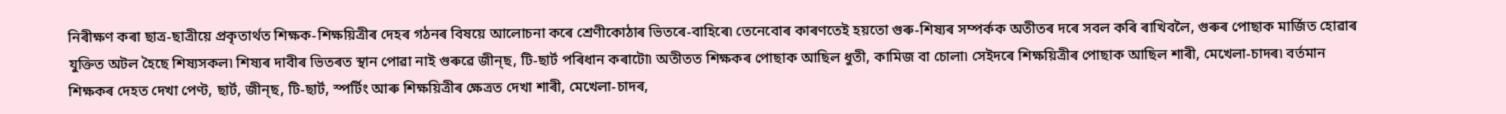নিৰীক্ষণ কৰা ছাত্ৰ-ছাত্ৰীয়ে প্ৰকৃতাৰ্থত শিক্ষক-শিক্ষয়িত্ৰীৰ দেহৰ গঠনৰ বিষয়ে আলোচনা কৰে শ্ৰেণীকোঠাৰ ভিতৰে-বাহিৰে৷ তেনেবোৰ কাৰণতেই হয়তো গুৰু-শিষ্যৰ সম্পৰ্কক অতীতৰ দৰে সবল কৰি ৰাখিবলৈ, গুৰুৰ পোছাক মাৰ্জিত হোৱাৰ যুক্তিত অটল হৈছে শিষ্যসকল৷ শিষ্যৰ দাবীৰ ভিতৰত স্থান পোৱা নাই গুৰুৱে জীন্‌ছ, টি-ছাৰ্ট পৰিধান কৰাটো৷ অতীতত শিক্ষকৰ পোছাক আছিল ধুতী, কামিজ বা চোলা৷ সেইদৰে শিক্ষয়িত্ৰীৰ পোছাক আছিল শাৰী, মেখেলা-চাদৰ৷ বৰ্তমান শিক্ষকৰ দেহত দেখা পেণ্ট, ছাৰ্ট, জীন্‌ছ, টি-ছাৰ্ট, স্পৰ্টিং আৰু শিক্ষয়িত্ৰীৰ ক্ষেত্ৰত দেখা শাৰী, মেখেলা-চাদৰ,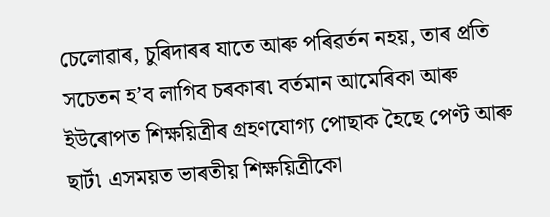চেলোৱাৰ, চুৰিদাৰৰ যাতে আৰু পৰিৱৰ্তন নহয়, তাৰ প্ৰতি সচেতন হ’ব লাগিব চৰকাৰ৷ বৰ্তমান আমেৰিকা আৰু ইউৰোপত শিক্ষয়িত্ৰীৰ গ্ৰহণযোগ্য পোছাক হৈছে পেণ্ট আৰু ছাৰ্ট৷ এসময়ত ভাৰতীয় শিক্ষয়িত্ৰীকো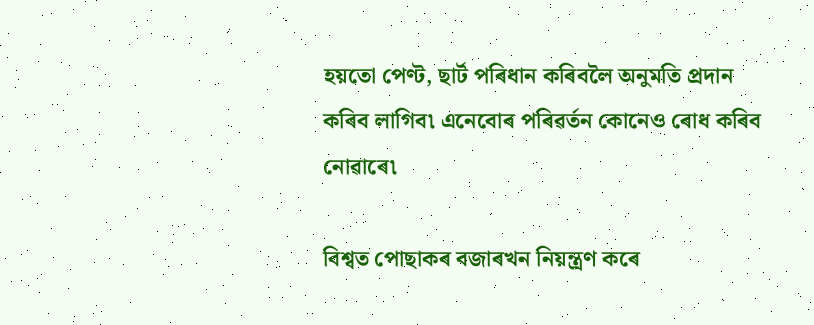হয়তো পেণ্ট, ছাৰ্ট পৰিধান কৰিবলৈ অনুমতি প্ৰদান কৰিব লাগিব৷ এনেবোৰ পৰিৱৰ্তন কোনেও ৰোধ কৰিব নোৱাৰে৷

বিশ্বত পোছাকৰ বজাৰখন নিয়ন্ত্ৰণ কৰে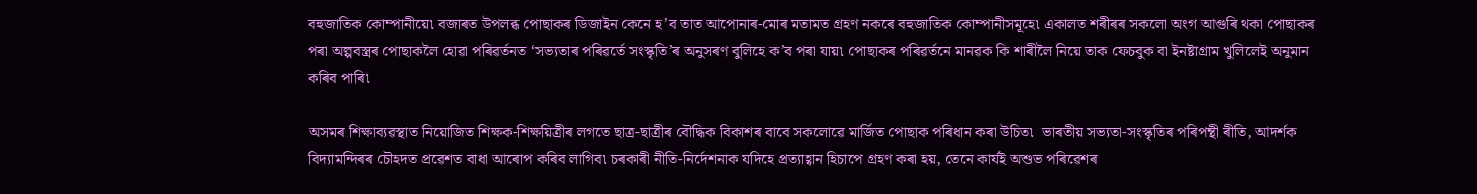বহুজাতিক কোম্পানীয়ে৷ বজাৰত উপলব্ধ পোছাকৰ ডিজাইন কেনে হ’ব তাত আপোনাৰ-মোৰ মতামত গ্ৰহণ নকৰে বহুজাতিক কোম্পানীসমূহে৷ একালত শৰীৰৰ সকলো অংগ আগুৰি থকা পোছাকৰ পৰা অল্পবস্ত্ৰৰ পোছাকলৈ হোৱা পৰিৱৰ্তনত ‘সভ্যতাৰ পৰিৱৰ্তে সংস্কৃতি’ৰ অনুসৰণ বুলিহে ক’ব পৰা যায়৷ পোছাকৰ পৰিৱৰ্তনে মানৱক কি শাৰীলৈ নিয়ে তাক ফেচবুক বা ইনষ্টাগ্ৰাম খুলিলেই অনুমান কৰিব পাৰি৷

অসমৰ শিক্ষাব্যৱস্থাত নিয়োজিত শিক্ষক-শিক্ষয়িত্ৰীৰ লগতে ছাত্ৰ-ছাত্ৰীৰ বৌদ্ধিক বিকাশৰ বাবে সকলোৱে মাৰ্জিত পোছাক পৰিধান কৰা উচিত৷  ভাৰতীয় সভ্যতা-সংস্কৃতিৰ পৰিপন্থী ৰীতি, আদৰ্শক বিদ্যামন্দিৰৰ চৌহদত প্ৰৱেশত বাধা আৰোপ কৰিব লাগিব৷ চৰকাৰী নীতি-নিৰ্দেশনাক যদিহে প্ৰত্যাহ্বান হিচাপে গ্ৰহণ কৰা হয়, তেনে কাৰ্যই অশুভ পৰিৱেশৰ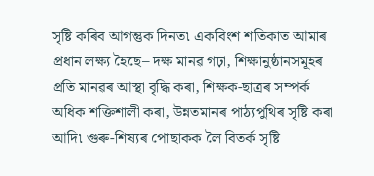সৃষ্টি কৰিব আগন্তুক দিনত৷ একবিংশ শতিকাত আমাৰ প্ৰধান লক্ষ্য হৈছে– দক্ষ মানৱ গঢ়া, শিক্ষানুষ্ঠানসমূহৰ প্ৰতি মানৱৰ আস্থা বৃদ্ধি কৰা, শিক্ষক-ছাত্ৰৰ সম্পৰ্ক অধিক শক্তিশালী কৰা, উন্নতমানৰ পাঠ্যপুথিৰ সৃষ্টি কৰা আদি৷ গুৰু-শিষ্যৰ পোছাকক লৈ বিতৰ্ক সৃষ্টি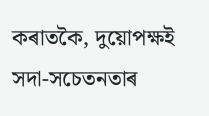কৰাতকৈ, দুয়োপক্ষই সদা-সচেতনতাৰ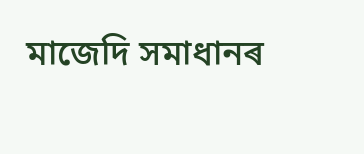মাজেদি সমাধানৰ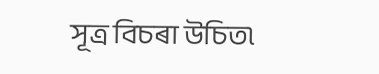সূত্ৰ বিচৰা উচিত৷